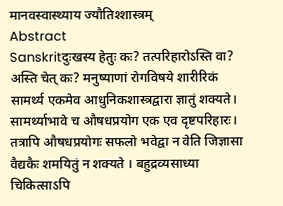मानवस्वास्थ्याय ज्यौतिश्शास्त्रम्
Abstract
Sanskritदुःखस्य हेतुः कः? तत्परिहारोऽस्ति वा? अस्ति चेत् कः? मनुष्याणां रोगविषये शारीरिकं सामर्थ्य एकमेव आधुनिकशास्त्रद्वारा ज्ञातुं शक्यते। सामर्थ्याभावे च औषधप्रयोग एक एव दृष्टपरिहारः। तत्रापि औषधप्रयोगः सफलो भवेद्वा न वेति जिज्ञासा वैद्यकैः शमयितुं न शक्यते । बहुद्रव्यसाध्या चिकित्साऽपि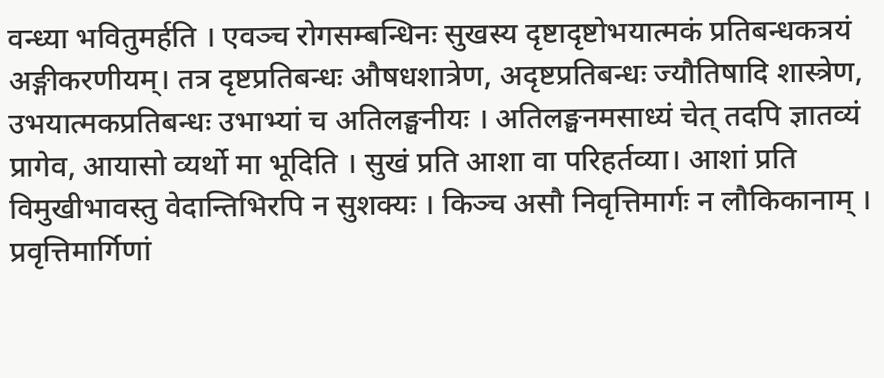वन्ध्या भवितुमर्हति । एवञ्च रोगसम्बन्धिनः सुखस्य दृष्टादृष्टोभयात्मकं प्रतिबन्धकत्रयं अङ्गीकरणीयम्। तत्र दृष्टप्रतिबन्धः औषधशात्रेण, अदृष्टप्रतिबन्धः ज्यौतिषादि शास्त्रेण, उभयात्मकप्रतिबन्धः उभाभ्यां च अतिलङ्घनीयः । अतिलङ्घनमसाध्यं चेत् तदपि ज्ञातव्यं प्रागेव, आयासो व्यर्थो मा भूदिति । सुखं प्रति आशा वा परिहर्तव्या। आशां प्रति विमुखीभावस्तु वेदान्तिभिरपि न सुशक्यः । किञ्च असौ निवृत्तिमार्गः न लौकिकानाम् । प्रवृत्तिमार्गिणां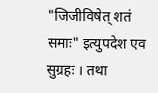"जिजीविषेत् शतं समाः" इत्युपदेश एव सुग्रहः । तथा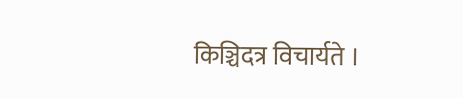किञ्चिदत्र विचार्यते ।